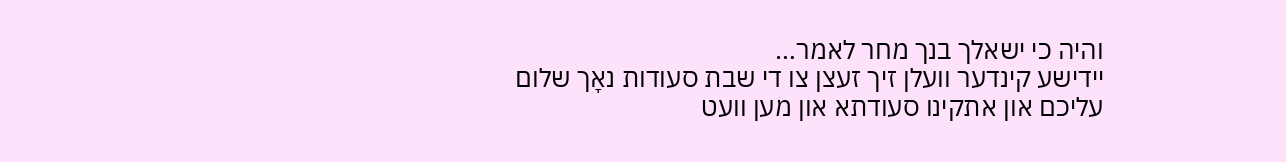והיה כי ישאלך בנך מחר לאמר…
יידישע קינדער וועלן זיך זעצן צו די שבת סעודות נאָך שלום עליכם און אתקינו סעודתא און מען וועט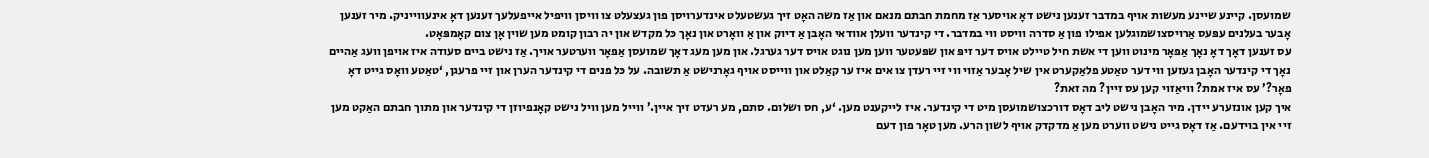שמועסן. קיינע שיינע מעשות אויף במדבר זענען נישט דאָ אויסער אַז מחמת חבתם מנאם און אַז משה האָט זיך געשטעלט אינדערויסן פון געצעלט צו וויסן וויפיל אייפעלעך זענען דאָ אינעווייניק. מיר זענען אָבער בעלנים עפּעס אַרויסצושמוגלען אפילו פון אַ סדרה וויסט ווי במדבר. די קינדער וועלן אוודאי האָבן אַ דיוק און אַ וואָרט און נאָך כּל מקדש און יה רבון קומט מען שוין אָן צום קאָמפּאָט.
עס זענען דאָך דאָ נאָך אַפּאָר מינוט ווען די אשת חיל טיילט אויס דער זיפּ און שפּעטער ווען מען נוגט אויס דער גערגל. און מען מעג דאָך שמועסן אַפּאָר ווערטער אויך. אַז נישט ביים סעודה איז אויפן וועג אַהיים נאָך די קינדער האָבן געזען ווי דער טאַטע פלאַקערט אין שיל אָבער אַזוי ווי זיי רעדן צו אים איז ער קאַלט און ווייסט אויף גאָרנישט אַ תשובה. על כּל פנים די קינדער הערן און זיי פרעגן, ‘טאַטע וואָס גייט דאָ פאָר?’ עס איז אמת? וויאַזוי קען עס זיין? מה זאת?
איך קען אונזערע יידן. מיר האָבן נישט ליב דאָס דורכצושמועסן מיט די קינדער. איז לייקענט מען. ‘ע, חס ושלום. סתם, מע רעדט זיך איין.’ ווייל מען וויל נישט קאָנפיוזן די קינדער און מתוך חבתם האַקט מען זיי אין בוידעם. אַז דאָס גייט נישט ווערט מען אַ מדקדק אויף לשון הרע. מען טאָר פון דעם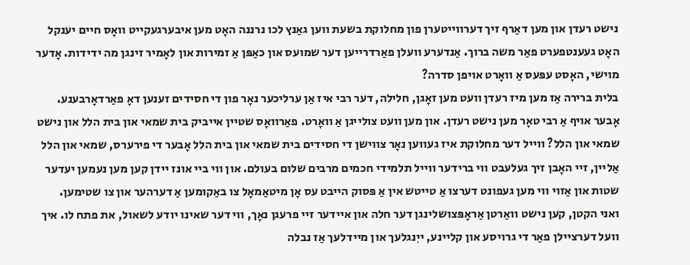נישט רעדן און מען דאַרף זיך דערווייטערן פון מחלוקת בשעת ווען גאַנץ לכו נרננה האָט מען איבערגעקייט וואָס חיים יענקל האָט געענטפערט פאַר משה ברוך. אַנדערע וועלן פאַרדרייען דער שמועס און כאַפּן אַ זמירות און לאָמיר זינגן מה ידידות. אָדער מוישי, האָסט עפּעס אַ וואָרט אויפן סדרה?
בלית ברירה אַז מען מיז רעדן וועט מען זאָגן, חלילה, דער רבי איז אַן ערליכער נאָר פון די חסידים זענען דאָ פאַרדאָרבענע. אָבער אויף אַ רבי טאָר מען נישט רעדן. און מען וועט צולייגן אַ וואָרט. פאַרוואָס שטיין אייביק בית שמאי און בית הלל און נישט שמאי און הלל? ווייל דער מחלוקת איז געווען נאָר צווישן די חסידים בית שמאי און בית הלל אָבער די פירערס, שמאי און הלל אַליין, זיי האָבן זיך געלעבט ווי ברידער ווייל תלמידי חכמים מרבים שלום בעולם. און ווי ביי אונז יידן קען מען נעמען יעדער שטות און אַזוי ווי מען געפונט דערצו אַ טייטש אין אַ פּסוק הייבט עס אָן מיטאַמאָל צו באַקומען אַ דערהער און צו שטימען.
ואני הקטן, קען נישט וואַרטן אַראָפּצושלינגן דער חלה און איידער זיי פרעגן נאָך, ווי דער שאינו יודע לשאול, את פתח לו. איך וועל דערציילן פאַר די גרויסע און קליינע, ייִנגלעך און מיידלעך אַז נבלה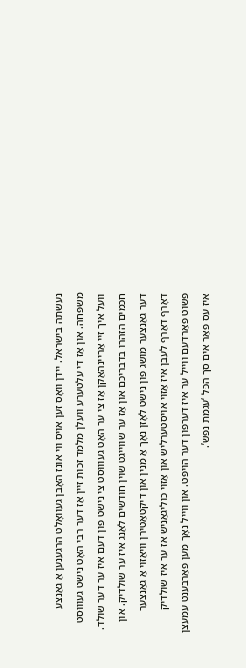נעשתה בישראל. יידן וואָס זען אויס ווי אונז האָבן געוואָלט הרגענען אַ גאַנצע משפּחה. און אַז די עלטערע וועלן מלמד זכות זיין אַז דער רבי האָט נישט געוווּסט וועל איך זיי אַריינהאַקן אַז צי ער האָט געוווּסט צי נישט פון דעם איז ער דער שולד. חכמים הזהרו בדבריכם און אַז ער שווייגט שוין חודשים לאַנג איז ער שולדיק. און דער גאַנצער מושג פון נישט לאָזן נאָך אַ מנין און דיקטאַטירן וויאַזוי אַ גאַנצער דאָרף דאַרף לעבן איז אַזוי אויסטערליש און אַזוי כוליגאַניש אז ער איז שולדיק פשוט פאַרדעם ווייל ער איז דערפון דער הויפּט. און ווייל נאָך מען פאַרבענט עמעצן איז עס פאַר אים סך הכּל ‘עגמת נפש’.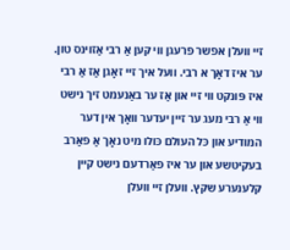זיי וועלן אפשר פרעגן ווי קען אַ רבי אַזוינס טון. ער איז דאָך א רבי. וועל איך זיי זאָגן אַז אַ רבי איז פּונקט ווי זיי און אַז ער באַנעמט זיך נישט ווי אַ רבי מעג ער זיין יעדער וואָך אין דער המודיע און כּל העולם כּולו מיט נאָך אַ פאַרב בעקיטשע און ער איז פאַרדעם נישט קיין קלענערע שקץ. וועלן זיי וועלן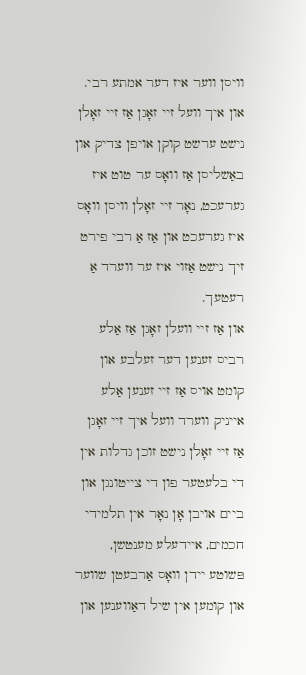וויסן ווער איז דער אמתע רבי. און איך וועל זיי זאָגן אַז זיי זאָלן נישט ערשט קוקן אויפן צדיק און באַשליסן אַז וואָס ער טוט איז גערעכט, נאָר זיי זאָלן וויסן וואָס איז גערעכט און אַז אַ רבי פירט זיך נישט אַזוי איז ער ווערד אַ רעטעך.
און אַז זיי וועלן זאָגן אַז אַלע רביס זענען דער זעלבע און קומט אויס אַז זיי זענען אַלע אייניק ווערד וועל איך זיי זאָגן אַז זיי זאָלן נישט זוכן גדלות אין די בלעטער פון די צייטונגן און ביים אויבן אָן נאָר אין תלמידי חכמים, איידעלע מענטשן, פּשוטע יידן וואָס אַרבעטן שווער און קומען אין שיל דאַווענען און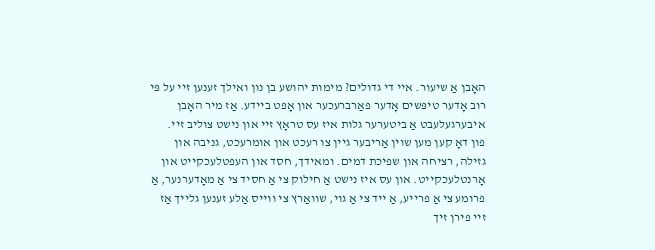האָבן אַ שיעור. איי די גדולים? מימות יהושע בן נון ואילך זענען זיי על פּי רוב אָדער טיפּשים אָדער פאַרברעכער און אָפט ביידע. אַז מיר האָבן איבערגעלעבט אַ ביטערער גלות איז עס טראָץ זיי און נישט צוליב זיי.
פון דאָ קען מען שוין אַריבער גיין צו רעכט און אומרעכט, גניבה און גזילה, רציחה און שפיכת דמים. ומאידך, חסד און העפטלעכקייט און אָרנטלעכקייט. און עס איז נישט אַ חילוק צי אַ חסיד צי אַ מאָדערנער, אַ פרומע צי אַ פרייע, אַ ייד צי אַ גוי, שוואַרץ צי ווייס אַלע זענען גלייך אַז זיי פירן זיך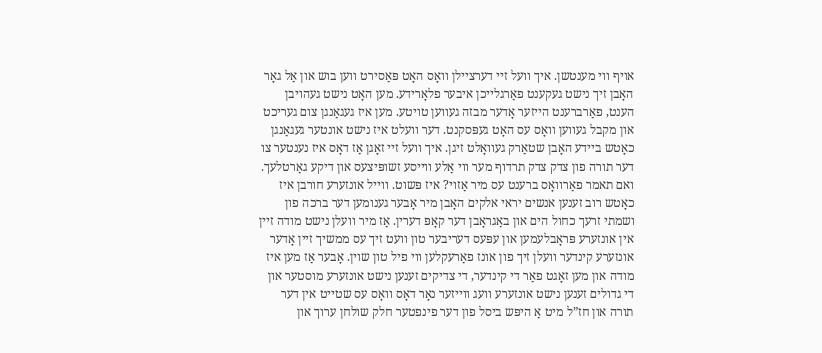אויף ווי מענטשן. איך וועל זיי דערציילן וואָס האָט פּאַסירט ווען בוש און אַל גאָר האָבן זיך נישט געקענט פאַרגלייכן איבער פלאָרידע. מען האָט נישט געהויבן הענט, פאַרברענט הייזער אָדער מבזה געווען טויטע. מען איז געגאַנגן צום געריכט און מקבל געווען וואָס עס האָט געפּסקנט. דער וועלט איז נישט אונטער געגאַנגן כאָטש ביידע האָבן שטאַרק געוואָלט זיגן. איך וועל זיי זאָגן אַז דאָס איז נענטער צו דער תורה פון צדק צדק תרדוף מער ווי אַלע ווייסע זשופּיצעס און דיקע גאַרטלעך.
ואם תאמר פאַרוואָס ברענט עס מיר אַזוי? איז פּשוט. ווייל אונזערע חורבן איז כאָטש רוב זענען אנשים יראי אלקים האָבן מיר אָבער גענומען דער ברכה פון ושמתי זרעך כחול הים און באַגראָבן דער קאָפּ דערין. אַז מיר וועלן נישט מודה זיין אין אונזערע פּראָבלעמען און עפּעס דעריבער טון וועט זיך עס ממשיך זיין אָדער אונזערע קינדער וועלן זיך פון אונז פאַרעקלען ווי פיל טון שוין. אָבער אַז מען איז מודה און מען זאָגט פאַר די קינדער, די צדיקים זענען נישט אונזערע מוסטער און די גדולים זענען נישט אונזערע וועג ווייזער נאָר דאָס וואָס עס שטייט אין דער תורה און חז”ל מיט אַ היפּש ביסל פון דער פינפטער חלק שולחן ערוך און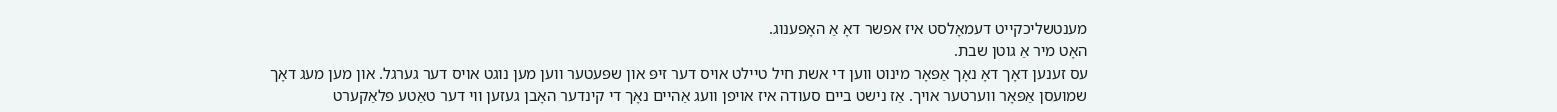מענטשליכקייט דעמאָלסט איז אפשר דאָ אַ האָפענוג.
האָט מיר אַ גוטן שבת.
עס זענען דאָך דאָ נאָך אַפּאָר מינוט ווען די אשת חיל טיילט אויס דער זיפּ און שפּעטער ווען מען נוגט אויס דער גערגל. און מען מעג דאָך שמועסן אַפּאָר ווערטער אויך. אַז נישט ביים סעודה איז אויפן וועג אַהיים נאָך די קינדער האָבן געזען ווי דער טאַטע פלאַקערט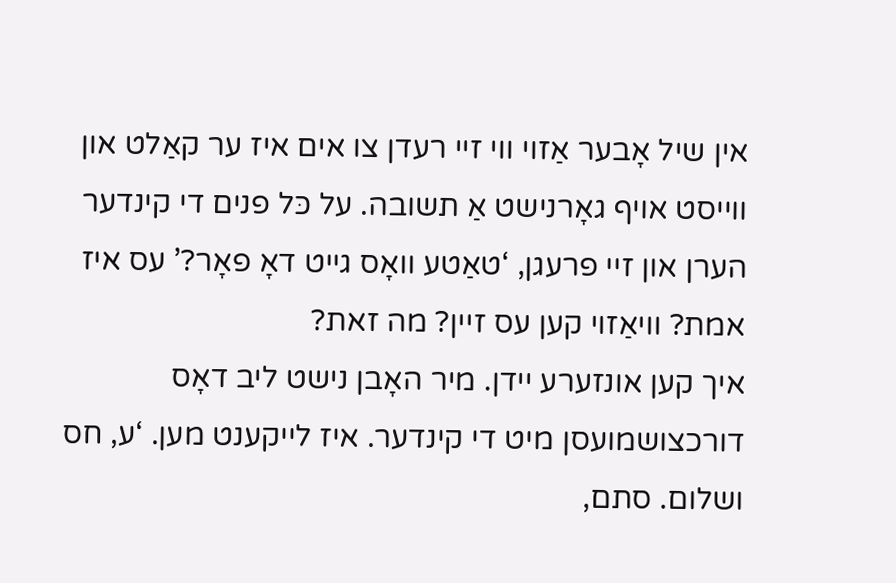אין שיל אָבער אַזוי ווי זיי רעדן צו אים איז ער קאַלט און ווייסט אויף גאָרנישט אַ תשובה. על כּל פנים די קינדער הערן און זיי פרעגן, ‘טאַטע וואָס גייט דאָ פאָר?’ עס איז אמת? וויאַזוי קען עס זיין? מה זאת?
איך קען אונזערע יידן. מיר האָבן נישט ליב דאָס דורכצושמועסן מיט די קינדער. איז לייקענט מען. ‘ע, חס ושלום. סתם,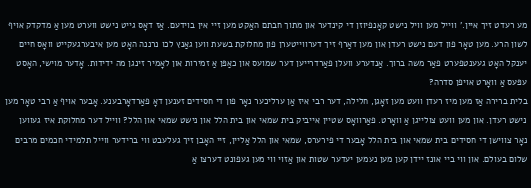מע רעדט זיך איין.’ ווייל מען וויל נישט קאָנפיוזן די קינדער און מתוך חבתם האַקט מען זיי אין בוידעם. אַז דאָס גייט נישט ווערט מען אַ מדקדק אויף לשון הרע. מען טאָר פון דעם נישט רעדן און מען דאַרף זיך דערווייטערן פון מחלוקת בשעת ווען גאַנץ לכו נרננה האָט מען איבערגעקייט וואָס חיים יענקל האָט געענטפערט פאַר משה ברוך. אַנדערע וועלן פאַרדרייען דער שמועס און כאַפּן אַ זמירות און לאָמיר זינגן מה ידידות. אָדער מוישי, האָסט עפּעס אַ וואָרט אויפן סדרה?
בלית ברירה אַז מען מיז רעדן וועט מען זאָגן, חלילה, דער רבי איז אַן ערליכער נאָר פון די חסידים זענען דאָ פאַרדאָרבענע. אָבער אויף אַ רבי טאָר מען נישט רעדן. און מען וועט צולייגן אַ וואָרט. פאַרוואָס שטיין אייביק בית שמאי און בית הלל און נישט שמאי און הלל? ווייל דער מחלוקת איז געווען נאָר צווישן די חסידים בית שמאי און בית הלל אָבער די פירערס, שמאי און הלל אַליין, זיי האָבן זיך געלעבט ווי ברידער ווייל תלמידי חכמים מרבים שלום בעולם. און ווי ביי אונז יידן קען מען נעמען יעדער שטות און אַזוי ווי מען געפונט דערצו אַ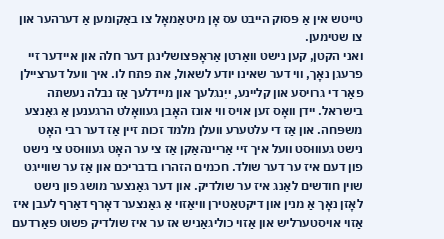טייטש אין אַ פּסוק הייבט עס אָן מיטאַמאָל צו באַקומען אַ דערהער און צו שטימען.
ואני הקטן, קען נישט וואַרטן אַראָפּצושלינגן דער חלה און איידער זיי פרעגן נאָך, ווי דער שאינו יודע לשאול, את פתח לו. איך וועל דערציילן פאַר די גרויסע און קליינע, ייִנגלעך און מיידלעך אַז נבלה נעשתה בישראל. יידן וואָס זען אויס ווי אונז האָבן געוואָלט הרגענען אַ גאַנצע משפּחה. און אַז די עלטערע וועלן מלמד זכות זיין אַז דער רבי האָט נישט געוווּסט וועל איך זיי אַריינהאַקן אַז צי ער האָט געוווּסט צי נישט פון דעם איז ער דער שולד. חכמים הזהרו בדבריכם און אַז ער שווייגט שוין חודשים לאַנג איז ער שולדיק. און דער גאַנצער מושג פון נישט לאָזן נאָך אַ מנין און דיקטאַטירן וויאַזוי אַ גאַנצער דאָרף דאַרף לעבן איז אַזוי אויסטערליש און אַזוי כוליגאַניש אז ער איז שולדיק פשוט פאַרדעם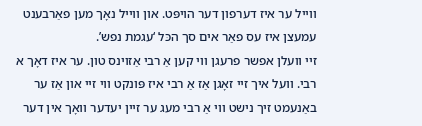ווייל ער איז דערפון דער הויפּט. און ווייל נאָך מען פאַרבענט עמעצן איז עס פאַר אים סך הכּל ‘עגמת נפש’.
זיי וועלן אפשר פרעגן ווי קען אַ רבי אַזוינס טון. ער איז דאָך א רבי. וועל איך זיי זאָגן אַז אַ רבי איז פּונקט ווי זיי און אַז ער באַנעמט זיך נישט ווי אַ רבי מעג ער זיין יעדער וואָך אין דער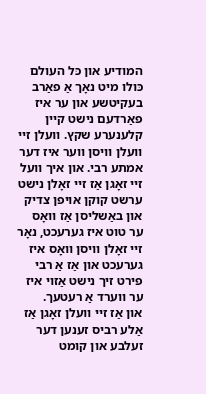המודיע און כּל העולם כּולו מיט נאָך אַ פאַרב בעקיטשע און ער איז פאַרדעם נישט קיין קלענערע שקץ. וועלן זיי וועלן וויסן ווער איז דער אמתע רבי. און איך וועל זיי זאָגן אַז זיי זאָלן נישט ערשט קוקן אויפן צדיק און באַשליסן אַז וואָס ער טוט איז גערעכט, נאָר זיי זאָלן וויסן וואָס איז גערעכט און אַז אַ רבי פירט זיך נישט אַזוי איז ער ווערד אַ רעטעך.
און אַז זיי וועלן זאָגן אַז אַלע רביס זענען דער זעלבע און קומט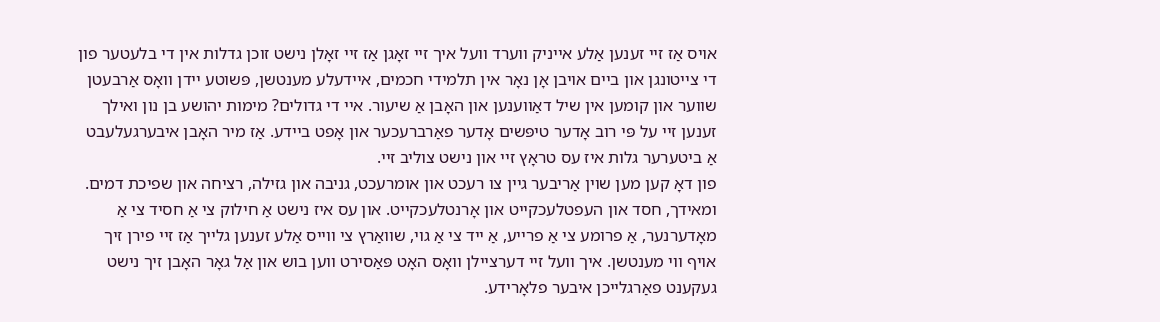אויס אַז זיי זענען אַלע אייניק ווערד וועל איך זיי זאָגן אַז זיי זאָלן נישט זוכן גדלות אין די בלעטער פון די צייטונגן און ביים אויבן אָן נאָר אין תלמידי חכמים, איידעלע מענטשן, פּשוטע יידן וואָס אַרבעטן שווער און קומען אין שיל דאַווענען און האָבן אַ שיעור. איי די גדולים? מימות יהושע בן נון ואילך זענען זיי על פּי רוב אָדער טיפּשים אָדער פאַרברעכער און אָפט ביידע. אַז מיר האָבן איבערגעלעבט אַ ביטערער גלות איז עס טראָץ זיי און נישט צוליב זיי.
פון דאָ קען מען שוין אַריבער גיין צו רעכט און אומרעכט, גניבה און גזילה, רציחה און שפיכת דמים. ומאידך, חסד און העפטלעכקייט און אָרנטלעכקייט. און עס איז נישט אַ חילוק צי אַ חסיד צי אַ מאָדערנער, אַ פרומע צי אַ פרייע, אַ ייד צי אַ גוי, שוואַרץ צי ווייס אַלע זענען גלייך אַז זיי פירן זיך אויף ווי מענטשן. איך וועל זיי דערציילן וואָס האָט פּאַסירט ווען בוש און אַל גאָר האָבן זיך נישט געקענט פאַרגלייכן איבער פלאָרידע.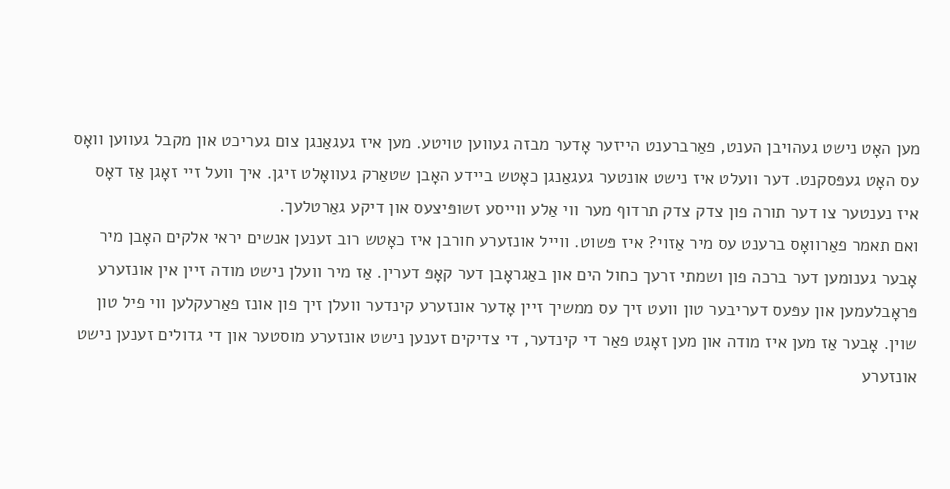מען האָט נישט געהויבן הענט, פאַרברענט הייזער אָדער מבזה געווען טויטע. מען איז געגאַנגן צום געריכט און מקבל געווען וואָס עס האָט געפּסקנט. דער וועלט איז נישט אונטער געגאַנגן כאָטש ביידע האָבן שטאַרק געוואָלט זיגן. איך וועל זיי זאָגן אַז דאָס איז נענטער צו דער תורה פון צדק צדק תרדוף מער ווי אַלע ווייסע זשופּיצעס און דיקע גאַרטלעך.
ואם תאמר פאַרוואָס ברענט עס מיר אַזוי? איז פּשוט. ווייל אונזערע חורבן איז כאָטש רוב זענען אנשים יראי אלקים האָבן מיר אָבער גענומען דער ברכה פון ושמתי זרעך כחול הים און באַגראָבן דער קאָפּ דערין. אַז מיר וועלן נישט מודה זיין אין אונזערע פּראָבלעמען און עפּעס דעריבער טון וועט זיך עס ממשיך זיין אָדער אונזערע קינדער וועלן זיך פון אונז פאַרעקלען ווי פיל טון שוין. אָבער אַז מען איז מודה און מען זאָגט פאַר די קינדער, די צדיקים זענען נישט אונזערע מוסטער און די גדולים זענען נישט אונזערע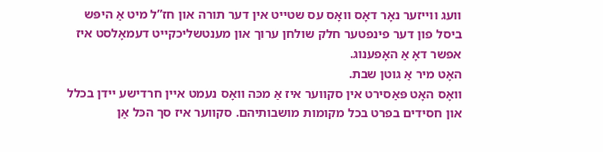וועג ווייזער נאָר דאָס וואָס עס שטייט אין דער תורה און חז”ל מיט אַ היפּש ביסל פון דער פינפטער חלק שולחן ערוך און מענטשליכקייט דעמאָלסט איז אפשר דאָ אַ האָפענוג.
האָט מיר אַ גוטן שבת.
וואָס האָט פּאַסירט אין סקווער איז אַ מכּה וואָס נעמט איין חרדישע יידן בכלל און חסידים בפרט בכל מקומות מושבותיהם. סקווער איז סך הכּל אַן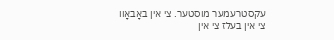עקסטרעמער מוסטער. צי אין באָבאָוו צי אין בעלז צי אין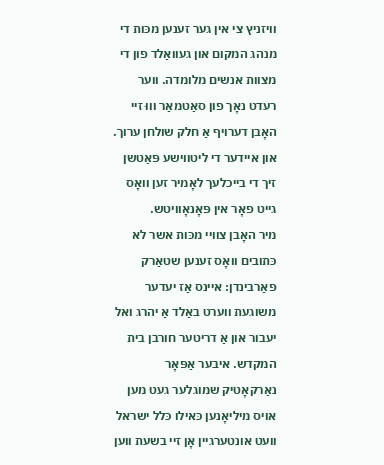וויזניץ צי אין גער זענען מכּות די מנהג המקום און געוואַלד פון די מצוות אנשים מלומדה. ווער רעדט נאָך פון סאַטמאַר וווּ זיי האָבן דערויף אַ חלק שולחן ערוך. און איידער די ליטווישע פּאַטשן זיך די בייכלעך לאָמיר זען וואָס גייט פאָר אין פּאָנאָוויטש.
מיר האָבן צוויי מכּות אשר לא כּתובים וואָס זענען שטאַרק פאַרבינדן: איינס אַז יעדער משוגעת ווערט באַלד אַ יהרג ואל יעבור און אַ דריטער חורבן בית המקדש. איבער אַפּאָר נאַרקאָטיק שמוגלער געט מען אויס מיליאָנען כּאילו כּלל ישראל וועט אונטערגיין אָן זיי בשעת ווען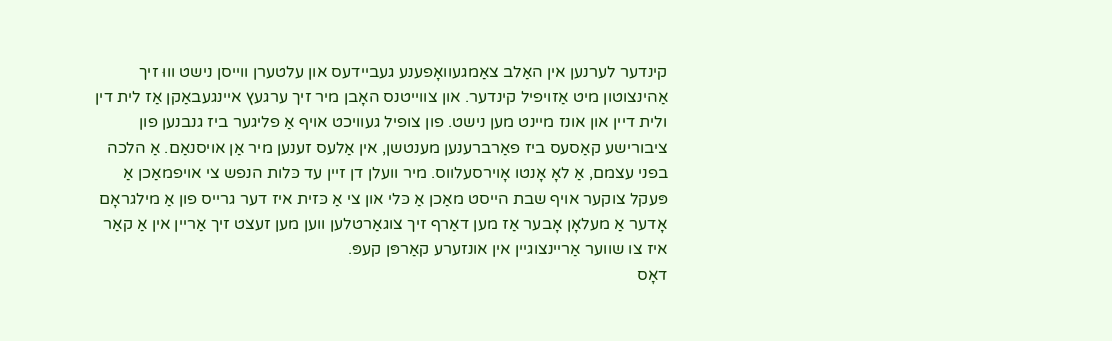קינדער לערנען אין האַלב צאַמגעוואָפענע געביידעס און עלטערן ווייסן נישט וווּ זיך אַהינצוטון מיט אַזויפיל קינדער. און צווייטנס האָבן מיר זיך ערגעץ איינגעבאַקן אַז לית דין ולית דיין און אונז מיינט מען נישט. פון צופיל געוויכט אויף אַ פליגער ביז גנבנען פון ציבורישע קאַסעס ביז פאַרברענען מענטשן, אין אַלעס זענען מיר אַן אויסנאַם. אַ הלכה בפני עצמם, אַ לאָ אָנטו אָוירסעלווס. מיר וועלן דן זיין עד כּלות הנפש צי אויפמאַכן אַ פּעקל צוקער אויף שבת הייסט מאַכן אַ כּלי און צי אַ כּזית איז דער גרייס פון אַ מילגראָם אָדער אַ מעלאָן אָבער אַז מען דאַרף זיך צוגאַרטלען ווען מען זעצט זיך אַריין אין אַ קאַר איז צו שווער אַריינצוגיין אין אונזערע קאַרפּן קעפּ.
דאָס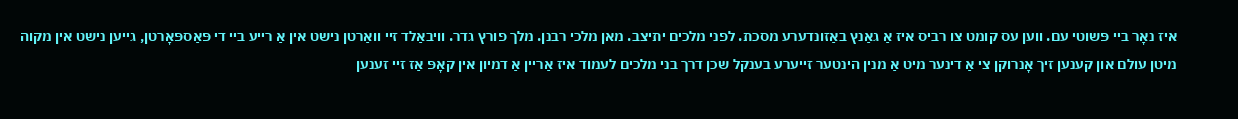איז נאָר ביי פּשוטי עם. ווען עס קומט צו רביס איז אַ גאַנץ באַזונדערע מסכת. לפני מלכים יתיצב. מאן מלכי רבנן. מלך פורץ גדר. וויבאַלד זיי וואַרטן נישט אין אַ רייע ביי די פּאַספּאָרטן, גייען נישט אין מקוה מיטן עולם און קענען זיך אָנרוקן צי אַ דינער מיט אַ מנין הינטער זייערע בענקל שכן דרך בני מלכים לעמוד איז אַריין אַ דמיון אין קאָפּ אַז זיי זענען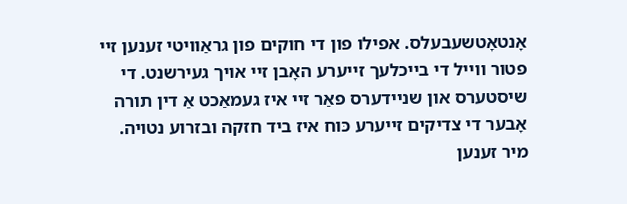אָנטאָטשעבעלס. אפילו פון די חוקים פון גראַוויטי זענען זיי פטור ווייל די בייכלעך זייערע האָבן זיי אויך געירשנט. די שיסטערס און שניידערס פאַר זיי איז געמאַכט אַ דין תורה אָבער די צדיקים זייערע כּוח איז ביד חזקה ובזרוע נטויה.
מיר זענען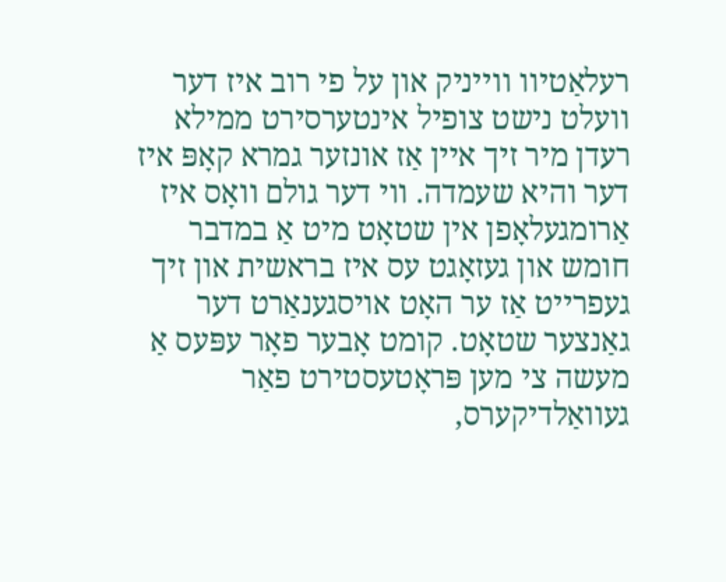רעלאַטיוו ווייניק און על פי רוב איז דער וועלט נישט צופיל אינטערסירט ממילא רעדן מיר זיך איין אַז אונזער גמרא קאָפּ איז דער והיא שעמדה. ווי דער גולם וואָס איז אַרומגעלאָפן אין שטאָט מיט אַ במדבר חומש און געזאָגט עס איז בראשית און זיך געפרייט אַז ער האָט אויסגענאַרט דער גאַנצער שטאָט. קומט אָבער פאָר עפּעס אַ מעשה צי מען פּראָטעסטירט פאַר געוואַלדיקערס,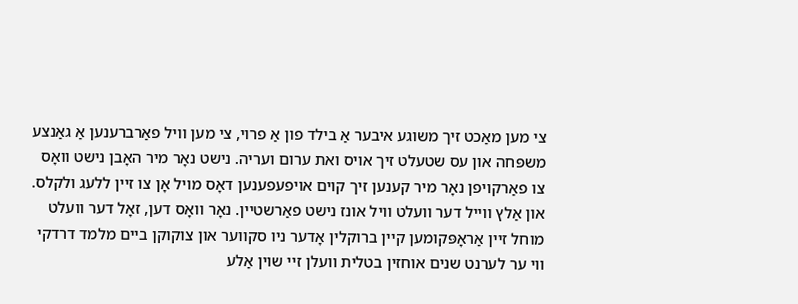צי מען מאַכט זיך משוגע איבער אַ בילד פון אַ פרוי, צי מען וויל פאַרברענען אַ גאַנצע משפּחה און עס שטעלט זיך אויס ואת ערום ועריה. נישט נאָר מיר האָבן נישט וואָס צו פאַרקויפן נאָר מיר קענען זיך קוים אויפעפענען דאָס מויל אָן צו זיין ללעג ולקלס. און אַלץ ווייל דער וועלט וויל אונז נישט פאַרשטיין. נאָר וואָס דען, זאָל דער וועלט מוחל זיין אַראָפּקומען קיין ברוקלין אָדער ניו סקווער און צוקוקן ביים מלמד דרדקי ווי ער לערנט שנים אוחזין בטלית וועלן זיי שוין אַלע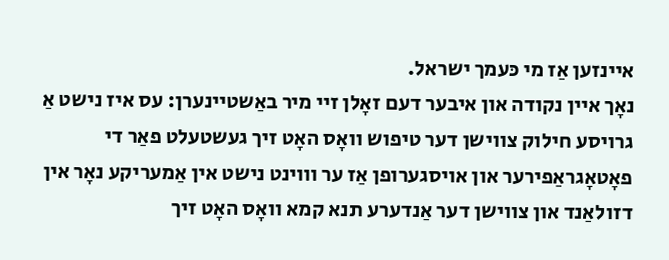איינזען אַז מי כּעמך ישראל.
נאָך איין נקודה און איבער דעם זאָלן זיי מיר באַשטיינערן: עס איז נישט אַ גרויסע חילוק צווישן דער טיפוש וואָס האָט זיך געשטעלט פאַר די פאָטאָגראַפירער און אויסגערופן אַז ער וווינט נישט אין אַמעריקע נאָר אין דזולאַנד און צווישן דער אַנדערע תנא קמא וואָס האָט זיך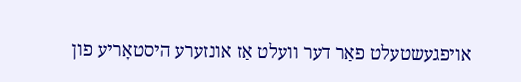אויפגעשטעלט פאַר דער וועלט אַז אונזערע היסטאָריע פון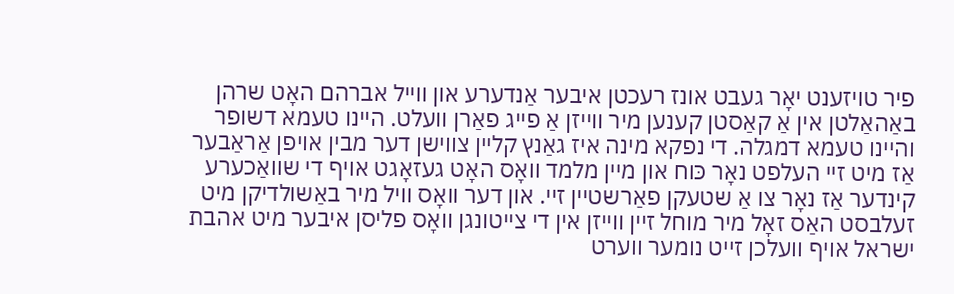פיר טויזענט יאָר געבט אונז רעכטן איבער אַנדערע און ווייל אברהם האָט שרהן באַהאַלטן אין אַ קאַסטן קענען מיר ווייזן אַ פייג פאַרן וועלט. היינו טעמא דשופר והיינו טעמא דמגלה. די נפקא מינה איז גאַנץ קליין צווישן דער מבין אויפן אַראַבער אַז מיט זיי העלפט נאָר כּוח און מיין מלמד וואָס האָט געזאָגט אויף די שוואַכערע קינדער אַז נאָר צו אַ שטעקן פאַרשטיין זיי. און דער וואָס וויל מיר באַשולדיקן מיט זעלבסט האַס זאָל מיר מוחל זיין ווייזן אין די צייטונגן וואָס פליסן איבער מיט אהבת ישראל אויף וועלכן זייט נומער ווערט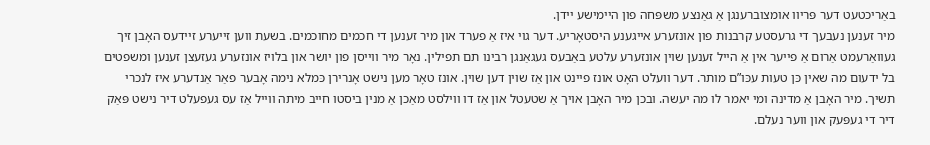באַריכטעט דער פּריוו אומצוברענגן אַ גאַנצע משפּחה פון היימישע יידן.
מיר זענען נעבעך די גרעסטע קרבנות פון אונזערע אייגענע היסטאָריע. דער גוי איז אַ פערד און מיר זענען די חכמים מחוכמים. בשעת ווען זייערע זיידעס האָבן זיך געוואַרעמט אַרום אַ פייער אין אַ הייל זענען שוין אונזערע עלטע באַבעס געגאַנגן רבינו תם תפילין. נאָר מיר ווייסן פון יושר און בלויז אונזערע געזעצן זענען ומשפטים בל ידעום מה שאין כּן טעות עכּו”ם מותר. דער וועלט האָט אונז פיינט און אַז שוין דען שוין. אונז טאָר מען נישט אָנרירן כּמלא נימה אָבער פאַר אַנדערע איז לנכרי תשיך. מיר האָבן אַ מדינה ומי יאמר לו מה יעשה. ובכן מיר האָבן אויך אַ שטעטל און אַז דו ווילסט מאַכן אַ מנין ביסטו חייב מיתה ווייל אַז עס געפעלט דיר נישט פּאַק דיר די געפּעק און ווער נעלם.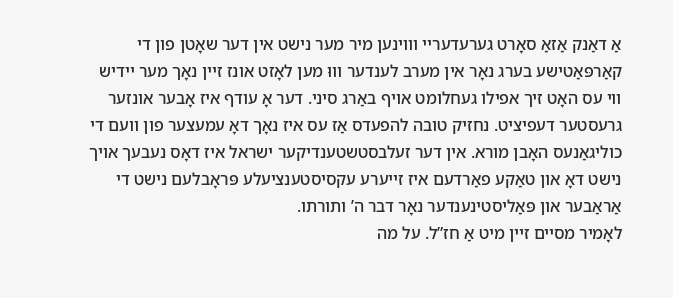אַ דאַנק אַזאַ סאָרט גערעדעריי וווינען מיר מער נישט אין דער שאָטן פון די קאַרפּאַטישע בערג נאָר אין מערב לענדער וווּ מען לאָזט אונז זיין נאָך מער יידיש ווי עס האָט זיך אפילו געחלומט אויף באַרג סיני. דער אָ עודף איז אָבער אונזער גרעסטער דעפיציט. נחזיק טובה להפעדס אַז עס איז נאָך דאָ עמעצער פון וועם די כוליגאַנעס האָבן מורא. אין דער זעלבסטשטענדיקער ישראל איז דאָס נעבעך אויך נישט דאָ און טאַקע פאַרדעם איז זייערע עקסיסטענציעלע פּראָבלעם נישט די אַראַבער און פּאַליסטינענדער נאָר דבר ה’ ותורתו.
לאָמיר מסיים זיין מיט אַ חז”ל. על מה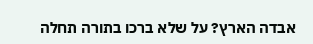אבדה הארץ? על שלא ברכו בתורה תחלה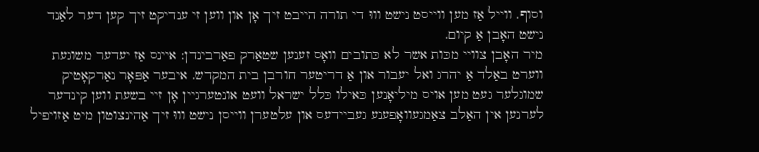וסוף. ווייל אַז מען ווייסט נישט וווּ די תורה הייבט זיך אָן און ווען זי ענדיקט זיך קען דער לאַנד נישט האָבן אַ קיום.
מיר האָבן צוויי מכּות אשר לא כּתובים וואָס זענען שטאַרק פאַרבינדן: איינס אַז יעדער משוגעת ווערט באַלד אַ יהרג ואל יעבור און אַ דריטער חורבן בית המקדש. איבער אַפּאָר נאַרקאָטיק שמוגלער געט מען אויס מיליאָנען כּאילו כּלל ישראל וועט אונטערגיין אָן זיי בשעת ווען קינדער לערנען אין האַלב צאַמגעוואָפענע געביידעס און עלטערן ווייסן נישט וווּ זיך אַהינצוטון מיט אַזויפיל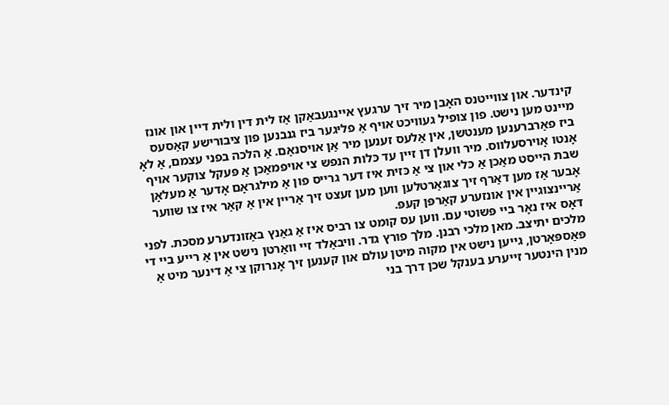קינדער. און צווייטנס האָבן מיר זיך ערגעץ איינגעבאַקן אַז לית דין ולית דיין און אונז מיינט מען נישט. פון צופיל געוויכט אויף אַ פליגער ביז גנבנען פון ציבורישע קאַסעס ביז פאַרברענען מענטשן, אין אַלעס זענען מיר אַן אויסנאַם. אַ הלכה בפני עצמם, אַ לאָ אָנטו אָוירסעלווס. מיר וועלן דן זיין עד כּלות הנפש צי אויפמאַכן אַ פּעקל צוקער אויף שבת הייסט מאַכן אַ כּלי און צי אַ כּזית איז דער גרייס פון אַ מילגראָם אָדער אַ מעלאָן אָבער אַז מען דאַרף זיך צוגאַרטלען ווען מען זעצט זיך אַריין אין אַ קאַר איז צו שווער אַריינצוגיין אין אונזערע קאַרפּן קעפּ.
דאָס איז נאָר ביי פּשוטי עם. ווען עס קומט צו רביס איז אַ גאַנץ באַזונדערע מסכת. לפני מלכים יתיצב. מאן מלכי רבנן. מלך פורץ גדר. וויבאַלד זיי וואַרטן נישט אין אַ רייע ביי די פּאַספּאָרטן, גייען נישט אין מקוה מיטן עולם און קענען זיך אָנרוקן צי אַ דינער מיט אַ מנין הינטער זייערע בענקל שכן דרך בני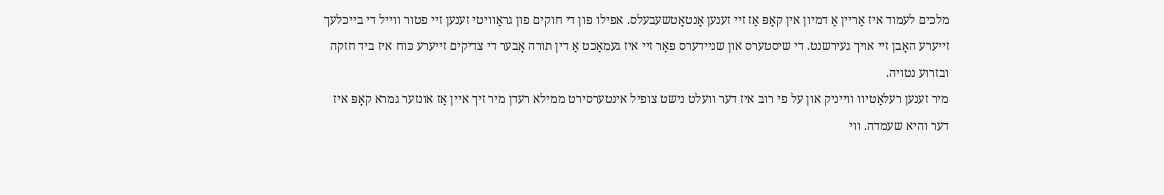מלכים לעמוד איז אַריין אַ דמיון אין קאָפּ אַז זיי זענען אָנטאָטשעבעלס. אפילו פון די חוקים פון גראַוויטי זענען זיי פטור ווייל די בייכלעך זייערע האָבן זיי אויך געירשנט. די שיסטערס און שניידערס פאַר זיי איז געמאַכט אַ דין תורה אָבער די צדיקים זייערע כּוח איז ביד חזקה ובזרוע נטויה.
מיר זענען רעלאַטיוו ווייניק און על פי רוב איז דער וועלט נישט צופיל אינטערסירט ממילא רעדן מיר זיך איין אַז אונזער גמרא קאָפּ איז דער והיא שעמדה. ווי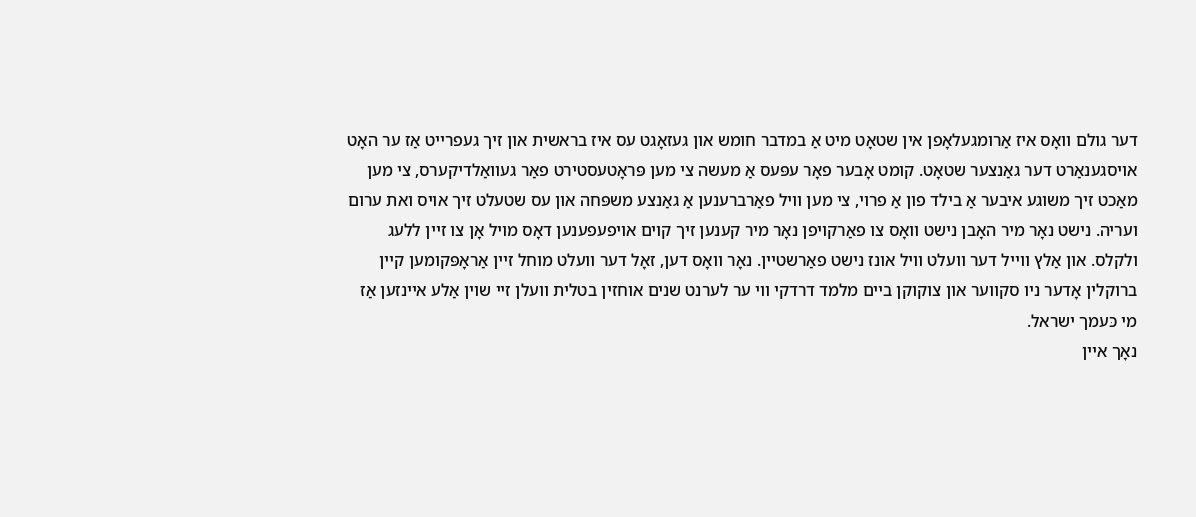דער גולם וואָס איז אַרומגעלאָפן אין שטאָט מיט אַ במדבר חומש און געזאָגט עס איז בראשית און זיך געפרייט אַז ער האָט אויסגענאַרט דער גאַנצער שטאָט. קומט אָבער פאָר עפּעס אַ מעשה צי מען פּראָטעסטירט פאַר געוואַלדיקערס, צי מען מאַכט זיך משוגע איבער אַ בילד פון אַ פרוי, צי מען וויל פאַרברענען אַ גאַנצע משפּחה און עס שטעלט זיך אויס ואת ערום ועריה. נישט נאָר מיר האָבן נישט וואָס צו פאַרקויפן נאָר מיר קענען זיך קוים אויפעפענען דאָס מויל אָן צו זיין ללעג ולקלס. און אַלץ ווייל דער וועלט וויל אונז נישט פאַרשטיין. נאָר וואָס דען, זאָל דער וועלט מוחל זיין אַראָפּקומען קיין ברוקלין אָדער ניו סקווער און צוקוקן ביים מלמד דרדקי ווי ער לערנט שנים אוחזין בטלית וועלן זיי שוין אַלע איינזען אַז מי כּעמך ישראל.
נאָך איין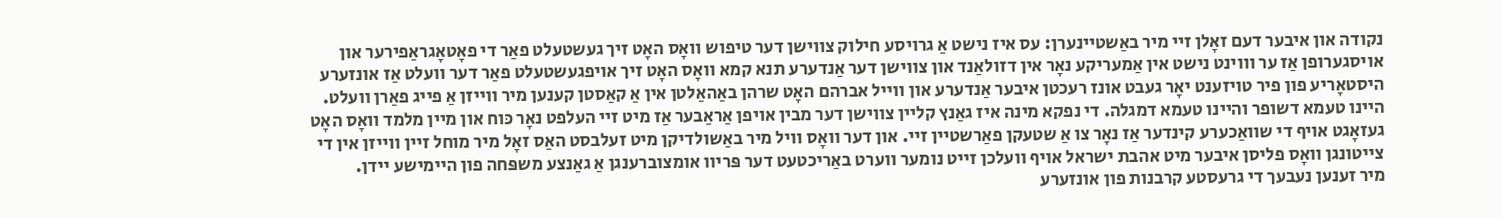נקודה און איבער דעם זאָלן זיי מיר באַשטיינערן: עס איז נישט אַ גרויסע חילוק צווישן דער טיפוש וואָס האָט זיך געשטעלט פאַר די פאָטאָגראַפירער און אויסגערופן אַז ער וווינט נישט אין אַמעריקע נאָר אין דזולאַנד און צווישן דער אַנדערע תנא קמא וואָס האָט זיך אויפגעשטעלט פאַר דער וועלט אַז אונזערע היסטאָריע פון פיר טויזענט יאָר געבט אונז רעכטן איבער אַנדערע און ווייל אברהם האָט שרהן באַהאַלטן אין אַ קאַסטן קענען מיר ווייזן אַ פייג פאַרן וועלט. היינו טעמא דשופר והיינו טעמא דמגלה. די נפקא מינה איז גאַנץ קליין צווישן דער מבין אויפן אַראַבער אַז מיט זיי העלפט נאָר כּוח און מיין מלמד וואָס האָט געזאָגט אויף די שוואַכערע קינדער אַז נאָר צו אַ שטעקן פאַרשטיין זיי. און דער וואָס וויל מיר באַשולדיקן מיט זעלבסט האַס זאָל מיר מוחל זיין ווייזן אין די צייטונגן וואָס פליסן איבער מיט אהבת ישראל אויף וועלכן זייט נומער ווערט באַריכטעט דער פּריוו אומצוברענגן אַ גאַנצע משפּחה פון היימישע יידן.
מיר זענען נעבעך די גרעסטע קרבנות פון אונזערע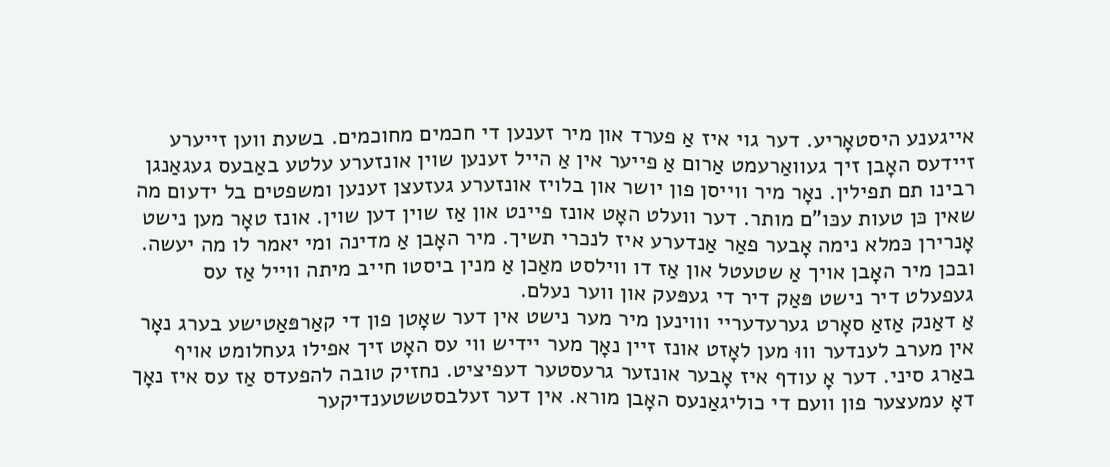אייגענע היסטאָריע. דער גוי איז אַ פערד און מיר זענען די חכמים מחוכמים. בשעת ווען זייערע זיידעס האָבן זיך געוואַרעמט אַרום אַ פייער אין אַ הייל זענען שוין אונזערע עלטע באַבעס געגאַנגן רבינו תם תפילין. נאָר מיר ווייסן פון יושר און בלויז אונזערע געזעצן זענען ומשפטים בל ידעום מה שאין כּן טעות עכּו”ם מותר. דער וועלט האָט אונז פיינט און אַז שוין דען שוין. אונז טאָר מען נישט אָנרירן כּמלא נימה אָבער פאַר אַנדערע איז לנכרי תשיך. מיר האָבן אַ מדינה ומי יאמר לו מה יעשה. ובכן מיר האָבן אויך אַ שטעטל און אַז דו ווילסט מאַכן אַ מנין ביסטו חייב מיתה ווייל אַז עס געפעלט דיר נישט פּאַק דיר די געפּעק און ווער נעלם.
אַ דאַנק אַזאַ סאָרט גערעדעריי וווינען מיר מער נישט אין דער שאָטן פון די קאַרפּאַטישע בערג נאָר אין מערב לענדער וווּ מען לאָזט אונז זיין נאָך מער יידיש ווי עס האָט זיך אפילו געחלומט אויף באַרג סיני. דער אָ עודף איז אָבער אונזער גרעסטער דעפיציט. נחזיק טובה להפעדס אַז עס איז נאָך דאָ עמעצער פון וועם די כוליגאַנעס האָבן מורא. אין דער זעלבסטשטענדיקער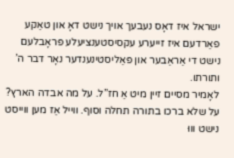ישראל איז דאָס נעבעך אויך נישט דאָ און טאַקע פאַרדעם איז זייערע עקסיסטענציעלע פּראָבלעם נישט די אַראַבער און פּאַליסטינענדער נאָר דבר ה’ ותורתו.
לאָמיר מסיים זיין מיט אַ חז”ל. על מה אבדה הארץ? על שלא ברכו בתורה תחלה וסוף. ווייל אַז מען ווייסט נישט וווּ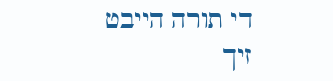די תורה הייבט זיך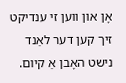אָן און ווען זי ענדיקט זיך קען דער לאַנד נישט האָבן אַ קיום.